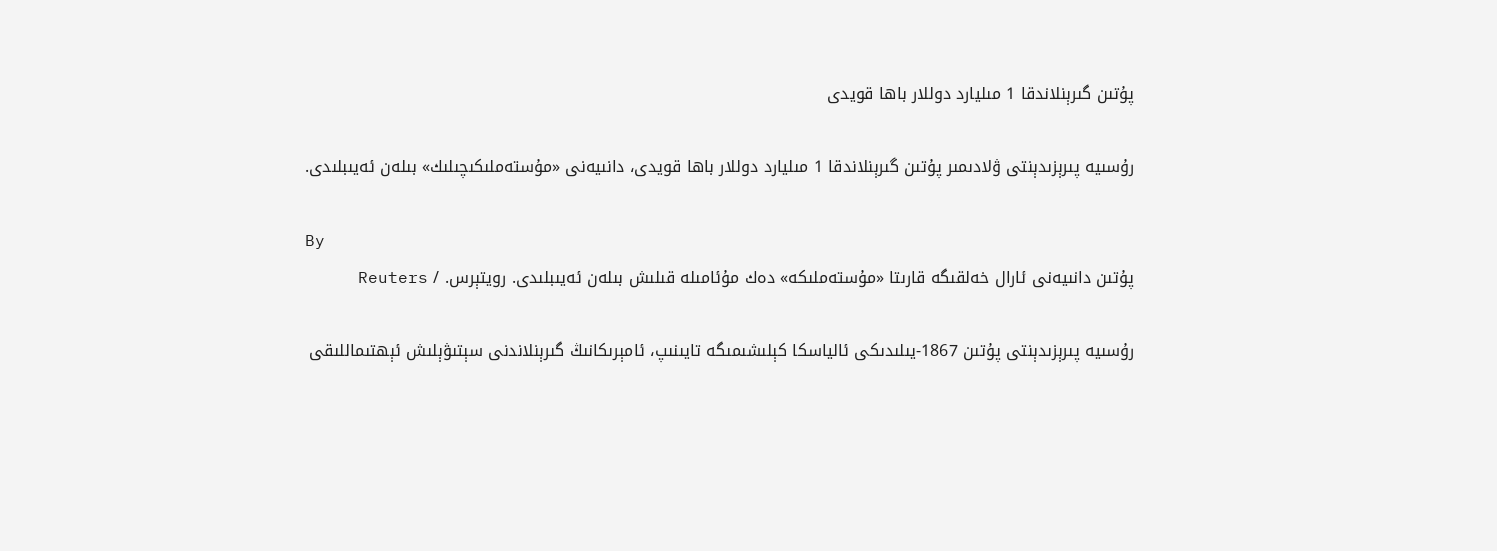پۇتىن گىرېنلاندقا 1 مىليارد دوللار باھا قويدى

رۇسىيە پىرېزىدېنتى ۋلادىمىر پۇتىن گىرېنلاندقا 1 مىليارد دوللار باھا قويدى، دانىيەنى «مۇستەملىكىچىلىك» بىلەن ئەيىبلىدى.

By
پۇتىن دانىيەنى ئارال خەلقىگە قارىتا «مۇستەملىكە» دەك مۇئامىلە قىلىش بىلەن ئەيىبلىدى. رويتېرس. / Reuters

رۇسىيە پىرېزىدېنتى پۇتىن 1867-يىلىدىكى ئالياسكا كېلىشىمىگە تايىنىپ، ئامېرىكانىڭ گىرېنلاندنى سېتىۋېلىش ئېھتىماللىقى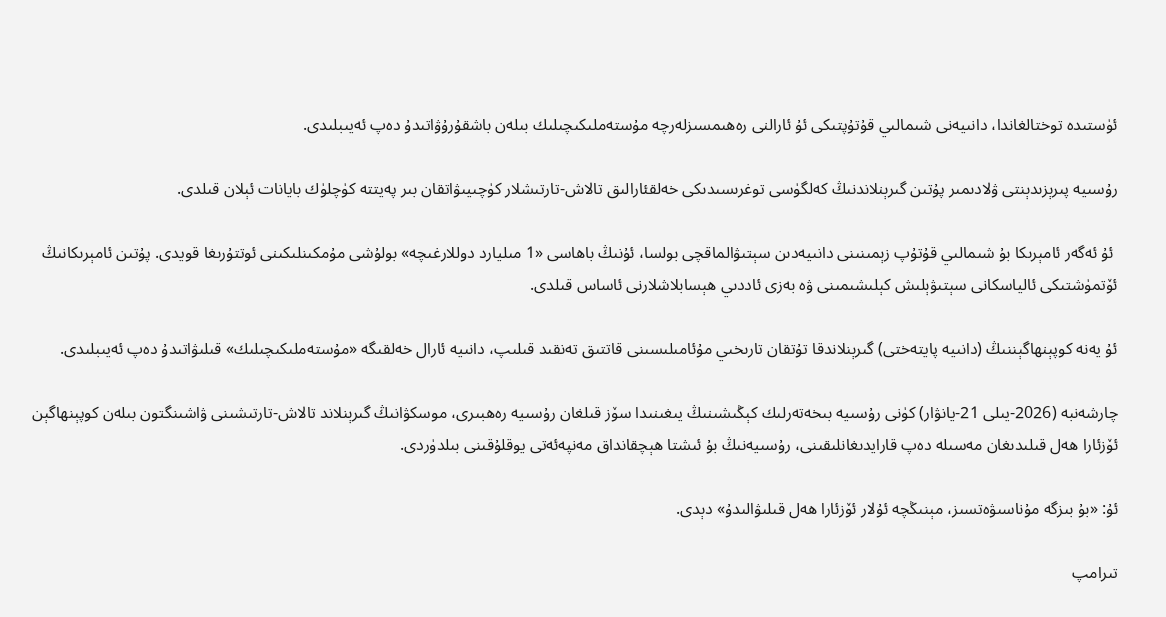ئۈستىدە توختالغاندا، دانىيەنى شىمالىي قۇتۇپتىكى ئۇ ئارالنى رەھىمسىزلەرچە مۇستەملىكىچىلىك بىلەن باشقۇرۇۋاتىدۇ دەپ ئەيىبلىدى.

رۇسىيە پىرېزىدېنتى ۋلادىمىر پۇتىن گىرېنلاندنىڭ كەلگۈسى توغرىسىدىكى خەلقئارالىق تالاش-تارتىشلار كۈچىيىۋاتقان بىر پەيتتە كۈچلۈك بايانات ئېلان قىلدى.

 ئۇ ئەگەر ئامېرىكا بۇ شىمالىي قۇتۇپ زېمىنىنى دانىيەدىن سېتىۋالماقچى بولسا، ئۇنىڭ باھاسى «1 مىليارد دوللارغىچە» بولۇشى مۇمكىنلىكىنى ئوتتۇرىغا قويدى. پۇتىن ئامېرىكانىڭ ئۆتمۈشتىكى ئالياسكانى سېتىۋېلىش كېلىشىمىنى ۋە بەزى ئاددىي ھېسابلاشلارنى ئاساس قىلدى.

ئۇ يەنە كوپېنھاگېننىڭ (دانىيە پايتەختى) گىرېنلاندقا تۇتقان تارىخىي مۇئامىلىسىنى قاتتىق تەنقىد قىلىپ، دانىيە ئارال خەلقىگە «مۇستەملىكىچىلىك» قىلىۋاتىدۇ دەپ ئەيىبلىدى.

چارشەنبە (2026-يىلى 21-يانۋار) كۈنى رۇسىيە بىخەتەرلىك كېڭىشىنىڭ يىغىنىدا سۆز قىلغان رۇسىيە رەھبىرى، موسكۋانىڭ گىرېنلاند تالاش-تارتىشىنى ۋاشىنگتون بىلەن كوپېنھاگېن ئۆزئارا ھەل قىلىدىغان مەسىلە دەپ قارايدىغانلىقىنى، رۇسىيەنىڭ بۇ ئىشتا ھېچقانداق مەنپەئەتى يوقلۇقىنى بىلدۈردى.

ئۇ: «بۇ بىزگە مۇناسىۋەتسىز، مېنىڭچە ئۇلار ئۆزئارا ھەل قىلىۋالىدۇ» دېدى.

تىرامپ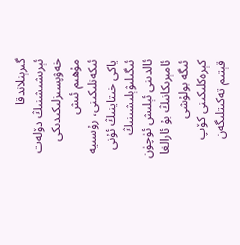گىرېنلاندقا ئېرىشىشنىڭ دۆلەت خەۋپسىزلىكىدىكى مۇھىم ئىش ئىكەنلىكىنى، رۇسىيە ياكى خىتاينىڭ ئۇنى ئىگىلىۋېلىشىنىڭ ئالدىنى ئېلىش ئۈچۈن ئامېرىكانىڭ بۇ ئارالغا ئىگە بولۇشى كېرەكلىكىنى كۆپ قېتىم تەكىتلىگەن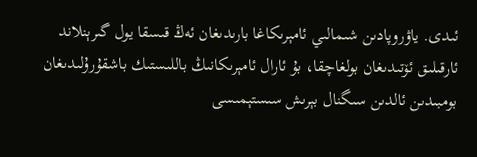ئىدى. ياۋروپادىن شىمالىي ئامېرىكاغا بارىدىغان ئەڭ قىسقا يول گىرېنلاند ئارقىلىق ئۆتىدىغان بولغاچقا، بۇ ئارال ئامېرىكانىڭ باللىستىك باشقۇرۇلىدىغان بومبىدىن ئالدىن سىگنال بېرىش سىستېمىسى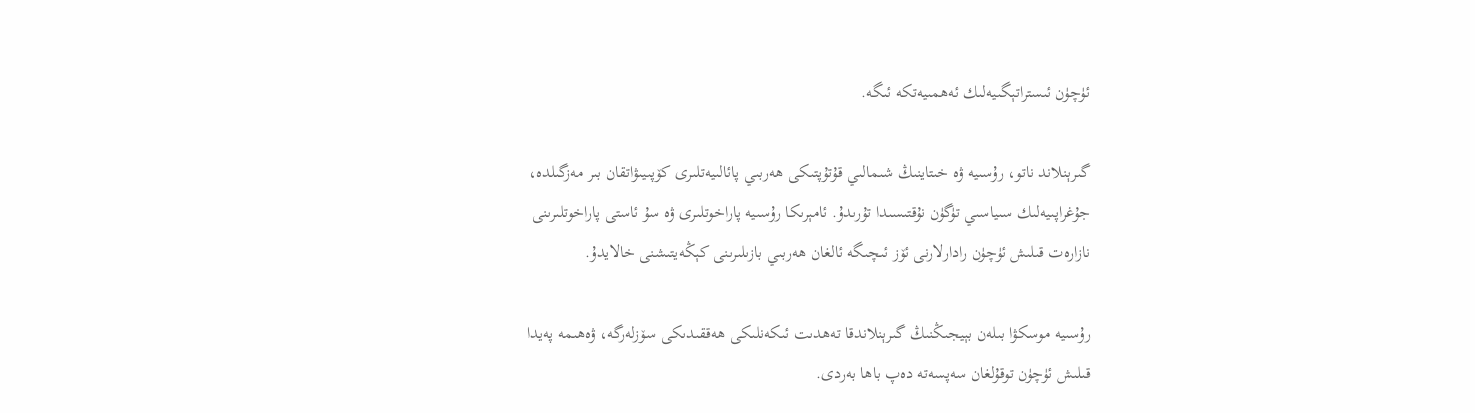ئۈچۈن ئىستراتېگىيەلىك ئەھمىيەتكە ئىگە.

گىرېنلاند ناتو، رۇسىيە ۋە خىتاينىڭ شىمالىي قۇتۇپتىكى ھەربىي پائالىيەتلىرى كۆپىيىۋاتقان بىر مەزگىلدە، جۇغراپىيەلىك سىياسىي تۈگۈن نۇقتىسىدا تۇرىدۇ. ئامېرىكا رۇسىيە پاراخوتلىرى ۋە سۇ ئاستى پاراخوتلىرىنى نازارەت قىلىش ئۈچۈن رادارلارنى ئۆز ئىچىگە ئالغان ھەربىي بازىلىرىنى كېڭەيتىشنى خالايدۇ.

رۇسىيە موسكۋا بىلەن بېيجىڭنىڭ گىرېنلاندقا تەھدىت ئىكەنلىكى ھەققىدىكى سۆزلەرگە، ۋەھىمە پەيدا قىلىش ئۈچۈن توقۇلغان سەپسەتە دەپ باھا بەردى.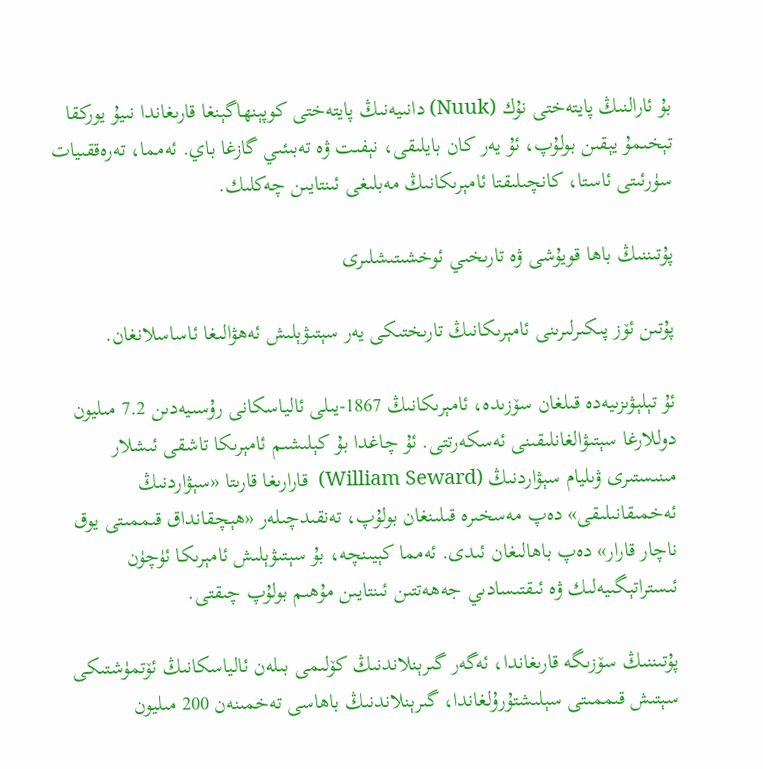بۇ ئارالنىڭ پايتەختى نۇك (Nuuk) دانىيەنىڭ پايتەختى كوپېنھاگېنغا قارىغاندا نىيۇ يوركقا تېخىمۇ يېقىن بولۇپ، ئۇ يەر كان بايلىقى، نېفىت ۋە تەبىئىي گازغا باي. ئەمما، تەرەققىيات سۈرئىتى ئاستا، كانچىلىقتا ئامېرىكانىڭ مەبلىغى ئىنتايىن چەكلىك.

پۇتىننىڭ باھا قويۇشى ۋە تارىخىي ئوخشىتىشلىرى

پۇتىن ئۆز پىكىرلىرىنى ئامېرىكانىڭ تارىختىكى يەر سېتىۋېلىش ئەھۋالىغا ئاساسلانغان.

ئۇ تېلېۋىزىيەدە قىلغان سۆزىدە، ئامېرىكانىڭ 1867-يىلى ئالياسكانى رۇسىيەدىن 7.2 مىليون دوللارغا سېتىۋالغانلىقىنى ئەسكەرتتى. ئۇ چاغدا بۇ كېلىشىم ئامېرىكا تاشقى ئىشلار مىنىستىرى ۋىليام سېۋاردنىڭ (William Seward)  قارارىغا قارىتا «سېۋاردنىڭ ئەخمىقانىلىقى» دەپ مەسخىرە قىلىنغان بولۇپ، تەنقىدچىلەر «ھېچقانداق قىممىتى يوق ناچار قارار» دەپ باھالىغان ئىدى. ئەمما كېيىنچە، بۇ سېتىۋېلىش ئامېرىكا ئۈچۈن ئىستراتېگىيەلىك ۋە ئىقتىسادىي جەھەتتىن ئىنتايىن مۇھىم بولۇپ چىقتى.

پۇتىننىڭ سۆزىگە قارىغاندا، ئەگەر گىرېنلاندنىڭ كۆلىمى بىلەن ئالياسكانىڭ ئۆتمۈشتىكى سېتىش قىممىتى سېلىشتۇرۇلغاندا، گىرېنلاندنىڭ باھاسى تەخمىنەن 200 مىليون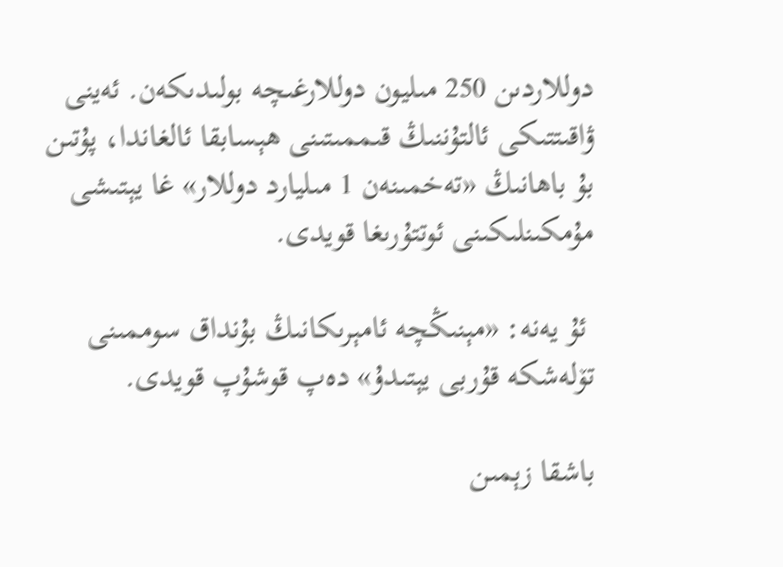دوللاردىن 250 مىليون دوللارغىچە بولىدىكەن. ئەينى ۋاقىتتىكى ئالتۇننىڭ قىممىتىنى ھېسابقا ئالغاندا، پۇتىن بۇ باھانىڭ «تەخمىنەن 1 مىليارد دوللار» غا يېتىشى مۇمكىنلىكىنى ئوتتۇرىغا قويدى.

 ئۇ يەنە: «مېنىڭچە ئامېرىكانىڭ بۇنداق سوممىنى تۆلەشكە قۇربى يېتىدۇ» دەپ قوشۇپ قويدى.

باشقا زېمىن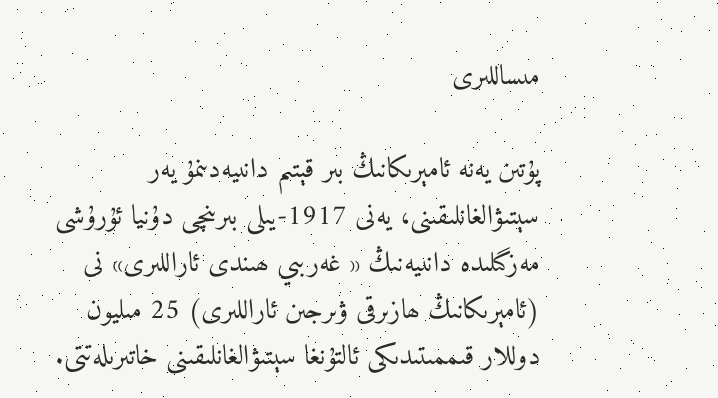مىساللىرى

پۇتىن يەنە ئامېرىكانىڭ بىر قېتىم دانىيەدىنمۇ يەر سېتىۋالغانلىقىنى، يەنى 1917-يىلى بىرىنچى دۇنيا ئۇرۇشى مەزگىلىدە دانىيەنىڭ « غەربىي ھىندى ئاراللىرى» نى (ئامېرىكانىڭ ھازىرقى ۋىرجىن ئاراللىرى) 25 مىليون دوللار قىممىتىدىكى ئالتۇنغا سېتىۋالغانلىقىنى خاتىرىلەتتى.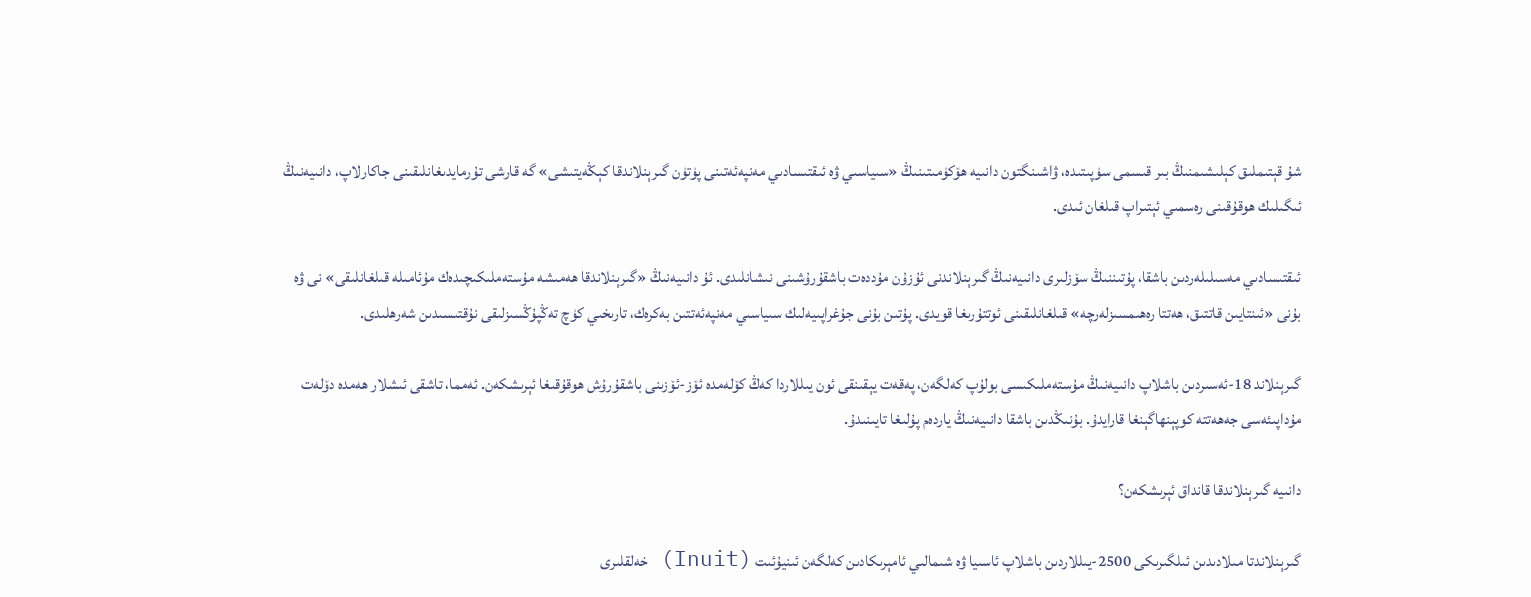شۇ قېتىملىق كېلىشىمنىڭ بىر قىسمى سۈپىتىدە، ۋاشىنگتون دانىيە ھۆكۈمىتىنىڭ «سىياسىي ۋە ئىقتىسادىي مەنپەئەتىنى پۈتۈن گىرېنلاندقا كېڭەيتىشى» گە قارشى تۇرمايدىغانلىقىنى جاكارلاپ، دانىيەنىڭ ئىگىلىك ھوقۇقىنى رەسمىي ئېتىراپ قىلغان ئىدى.

ئىقتىسادىي مەسىلىلەردىن باشقا، پۇتىننىڭ سۆزلىرى دانىيەنىڭ گىرېنلاندنى ئۇزۇن مۇددەت باشقۇرۇشىنى نىشانلىدى. ئۇ دانىيەنىڭ «گىرېنلاندقا ھەمىشە مۇستەملىكىچىدەك مۇئامىلە قىلغانلىقى» نى ۋە بۇنى «ئىنتايىن قاتتىق، ھەتتا رەھىمسىزلەرچە» قىلغانلىقىنى ئوتتۇرىغا قويدى. پۇتىن بۇنى جۇغراپىيەلىك سىياسىي مەنپەئەتتىن بەكرەك، تارىخىي كۈچ تەڭپۇڭسىزلىقى نۇقتىسىدىن شەرھلىدى.

گىرېنلاند 18-ئەسىردىن باشلاپ دانىيەنىڭ مۇستەملىكىسى بولۇپ كەلگەن، پەقەت يېقىنقى ئون يىللاردا كەڭ كۆلەمدە ئۆز-ئۆزىنى باشقۇرۇش ھوقۇقىغا ئېرىشكەن. ئەمما، تاشقى ئىشلار ھەمدە دۆلەت مۇداپىئەسى جەھەتتە كوپېنھاگېنغا قارايدۇ. بۇنىڭدىن باشقا دانىيەنىڭ ياردەم پۇلىغا تايىنىدۇ.

دانىيە گىرېنلاندقا قانداق ئېرىشكەن؟

گىرېنلاندتا مىلادىدىن ئىلگىرىكى 2500-يىللاردىن باشلاپ ئاسىيا ۋە شىمالىي ئامېرىكادىن كەلگەن ئىنيۇئىت (Inuit) خەلقلىرى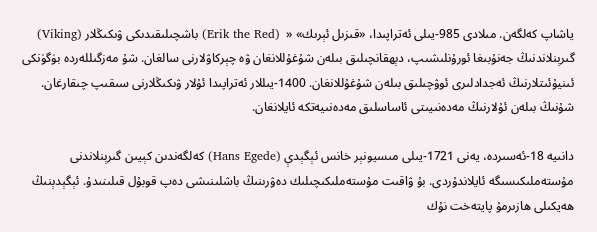ياشاپ كەلگەن. مىلادى 985-يىلى ئەتراپىدا، «قىزىل ئېرىك» «  (Erik the Red) باشچىلىقىدىكى ۋىكىڭلار (Viking) گىرېنلاندنىڭ جەنۇبىغا ئورۇنلىشىپ، دېھقانچىلىق بىلەن شۇغۇللانغان ۋە چېركاۋلارنى سالغان. شۇ مەزگىللەردە بۈگۈنكى ئىنيۇئىتلارنىڭ ئەجدادلىرى ئوۋچىلىق بىلەن شۇغۇللانغان. 1400-يىللار ئەتراپىدا ئۇلار ۋىكىڭلارنى سىقىپ چىقارغان. شۇنىڭ بىلەن ئۇلارنىڭ مەدەنىيىتى ئاساسلىق مەدەنىيەتكە ئايلانغان.

دانىيە 18-ئەسىردە، يەنى 1721-يىلى مىسيونېر خانس ئېگېدې (Hans Egede) كەلگەندىن كېيىن گىرېنلاندنى مۇستەملىكىسىگە ئايلاندۇردى. بۇ ۋاقىت مۇستەملىكىچىلىك دەۋرىنىڭ باشلىنىشى دەپ قوبۇل قىلىنىدۇ. ئېگېدېنىڭ ھەيكىلى ھازىرمۇ پايتەخت نۇك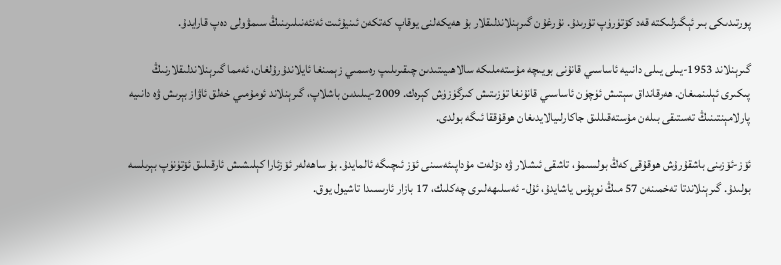پورتىدىكى بىر ئېگىزلىكتە قەد كۆتۈرۈپ تۇرىدۇ. نۇرغۇن گىرېنلاندلىقلار بۇ ھەيكەلنى يوقاپ كەتكەن ئىنيۇئىت ئەنئەنىلىرىنىڭ سىمۋولى دەپ قارايدۇ.

گىرېنلاند 1953-يىلى يىلى دانىيە ئاساسىي قانۇنى بويىچە مۇستەملىكە سالاھىيىتىدىن چىقىرىلىپ رەسمىي زېمىنغا ئايلاندۇرۇلغان، ئەمما گىرېنلاندلىقلارنىڭ پىكىرى ئېلىنمىغان. ھەرقانداق سېتىش ئۈچۈن ئاساسىي قانۇنغا تۈزىتىش كىرگۈزۈش كېرەك. 2009-يىلىدىن باشلاپ، گىرېنلاند ئومۇمىي خەلق ئاۋاز بېرىش ۋە دانىيە پارلامېنتىنىڭ تەستىقى بىلەن مۇستەقىللىق جاكارلىيالايدىغان ھوقۇققا ئىگە بولدى.

ئۆز-ئۆزىنى باشقۇرۇش ھوقۇقى كەڭ بولسىمۇ، تاشقى ئىشلار ۋە دۆلەت مۇداپىئەسىنى ئۆز ئىچىگە ئالمايدۇ. بۇ ساھەلەر ئۆزئارا كېلىشىش ئارقىلىق ئۆتۈنۈپ بېرىلسە بولىدۇ. گىرېنلاندتا تەخمىنەن 57 مىڭ نوپۇس ياشايدۇ، ئۇل- ئەسلىھەلىرى چەكلىك، 17 بازار ئارىسىدا تاشيول يوق.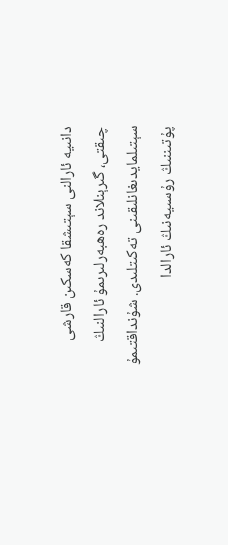دانىيە ئارالنى سېتىشقا كەسكىن قارشى چىقتى، گىرېنلاند رەھبەرلىرىمۇ ئارالنىڭ سېتىلمايدىغانلىقىنى تەكىتلىدى. شۇنداقتىمۇ پۇتىننىڭ رۇسىيەنىڭ ئارالدا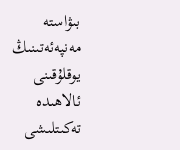بىۋاستە مەنپەئەتىنىڭ يوقلۇقىنى ئالاھىدە تەكىتلىشى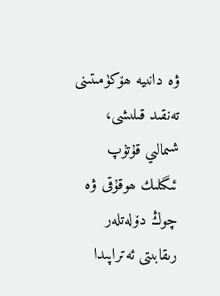ۋە دانىيە ھۆكۈمىتىنى تەنقىد قىلىشى، شىمالىي قۇتۇپ ئىگىلىك ھوقۇقى ۋە چوڭ دۆلەتلەر رىقابىتى ئەتراپىدا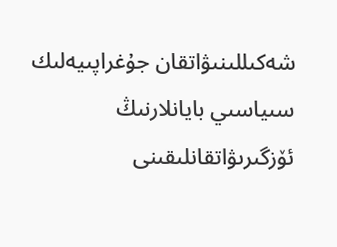شەكىللىنىۋاتقان جۇغراپىيەلىك سىياسىي بايانلارنىڭ ئۆزگىرىۋاتقانلىقىنى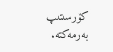كۆرسىتىپ بەرمەكتە.